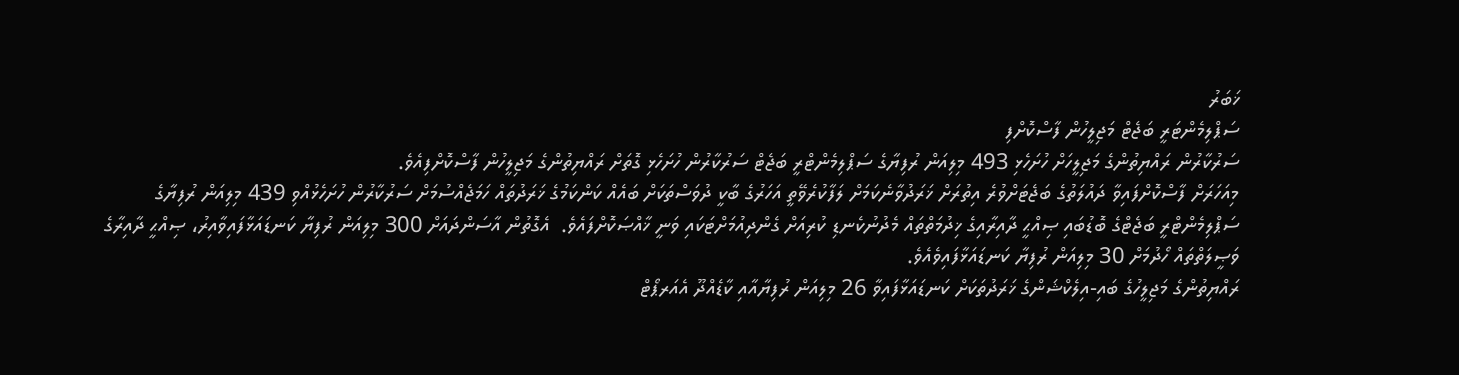ޚަބަރު
ސަޕްލިމެންޓަރީ ބަޖެޓް މަޖިލީހުން ފާސްކޮށްފި
ސަރުކާރުން ރައްޔިތުންގެ މަޖިލީހަށް ހުށަހެޅި 493 މިލިއަން ރުފިޔާގެ ސަޕްލިމެންޓްރީ ބަޖެޓް ސަރުކާރުން ހުށަހެޅި ގޮތަށް ރައްޔިތުންގެ މަޖިލީހުން ފާސްކޮށްފިއެވެ.
މިއަހަރަށް ފާސްކޮށްފައިވާ ދައުލަތުގެ ބަޖެޓަށްވުރެ އިތުރަށް ޚަރަދުވާނެކަމަށް ލަފާކުރެވޭތީ އަހަރުގެ ބާކީ ދުވަސްތަކަށް ބައެއް ކަންކަމުގެ ޚަރަދުތައް ހަމަޖެއްސުމަށް ސަރުކާރުން ހުށަހެޅުއްވި 439 މިލިއަން ރުފިޔާގެ ސަޕްލިމެންޓްރީ ބަޖެޓްގެ ބޮޑުބައި ޞިއްޙީ ދާއިރާއިގެ ޚިދުމަތްތައް މެދުނުކެނޑި ކުރިއަށް ގެންދިއުމަށްޓަކައި ވަނީ ޚާއްޞަކޮށްފައެވެ.  އެގޮތުން އާސަންދައަށް 300 މިލިއަން ރުފިޔާ ކަނޑައަޅާފައިވާއިރު، ޞިއްޙީ ދާއިރާގެ ވަޞީލަތްތައް ހޯދުމަށް 30 މިލިއަން ރުފިޔާ ކަނޑައަޅާފައިވެއެވެ.
ރައްޔިތުންގެ މަޖިލީހުގެ ބައި-އިލެކްޝަންގެ ޚަރަދުތަކަށް ކަނޑައަޅާފައިވާ 26 މިލިއަން ރުފިޔާއާއި ކާޑެއްދޫ އެއަރޕޯޓް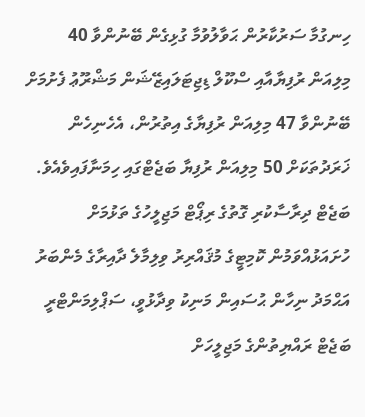ހިނގުމާ ސަރުކާރުން ޙަވާލުވުމާ ގުޅިގެން ބޭނުންވާ 40 މިލިއަން ރުފިޔާއާއި ސްކޫލް ޑިޖިޓަލައިޒޭޝަން މަޝްރޫޢު ފެށުމަށް ބޭނުންވާ 47 މިލިއަން ރުފިޔާގެ އިތުރުން، އެހެނިހެން ޚަރަދުތަކަށް 50 މިލިއަން ރުފިޔާ ބަޖެޓްގައި ހިމަނާފައިވެއެވެ.
ބަޖެޓް ދިރާސާކުރި ގޮތުގެ ރިޕޯޓް މަޖިލީހުގެ ތަޅުމަށް ހުށައަޅުއްވަމުން ކޮމިޓީގެ މުޤައްރިރު ވިލިމާލެ ދާއިރާގެ މެންބަރު އަޙްމަދު ނިހާން ޙުސައިން މަނިކު ވިދާޅުވީ، ސަޕްލިމަންޓްރީ ބަޖެޓް ރައްޔިތުންގެ މަޖިލީހަށް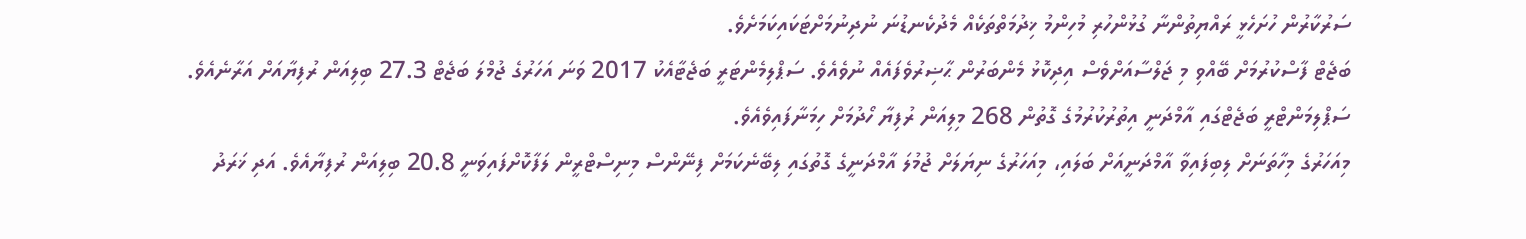ސަރުކާރުން ހުށަހެޅީ ރައްޔިތުންނާ ގުޅުންހުރި މުހިންމު ޚިދުމަތްތަކެއް މެދުކެނޑުނަ ނުދިނުމަށްޓަކައިކަމަށެވެ.
ބަޖެޓް ފާސްކުރުމަށް ބޭއްވި މި ޖަލްސާއަށްވެސް އިދިކޮޅު މެންބަރުން ޙާޟިރުވެފައެއް ނުވެއެވެ. ސަޕްލިމެންޓަރީ ބަޖެޓާއެކު 2017 ވަނަ އަހަރުގެ ޖުމްލަ ބަޖެޓް 27.3 ބިލިއަން ރުފިޔާއަށް އަރާނެއެވެ. ސަޕްލިމަންޓްރީ ބަޖެޓްގައި އާމްދަނީ އިތުރުކުރުމުގެ ގޮތުން 268 މިލިއަން ރުފިޔާ ހޯދުމަށް ހިމަނާފައިވެއެވެ.
މިއަހަރުގެ މިހާތަނަށް ލިބިފައިވާ އާމްދަނީއަށް ބަލައި، މިއަހަރުގެ ނިޔަލަށް ޖުމުލަ އާމްދަނީގެ ގޮތުގައި ލިބޭނެކަމަށް ފިނޭންސް މިނިސްޓްރީން ލަފާކޮށްފައިވަނީ 20.8 ބިލިއަން ރުފިޔާއެވެ. އަދި ޚަރަދު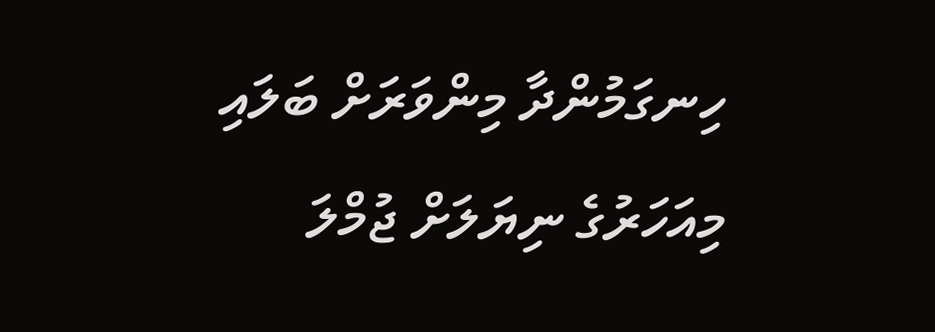ހިނގަމުންދާ މިންވަރަށް ބަލައި މިއަހަރުގެ ނިޔަލަށް ޖުމްލަ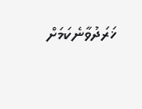ޚަރަދުވާނެކަމަށް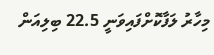މިހާރު ލަފާކޮށްފައިވަނީ 22.5 ބިލިއަން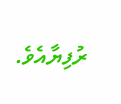ރުފިޔާއެވެ.